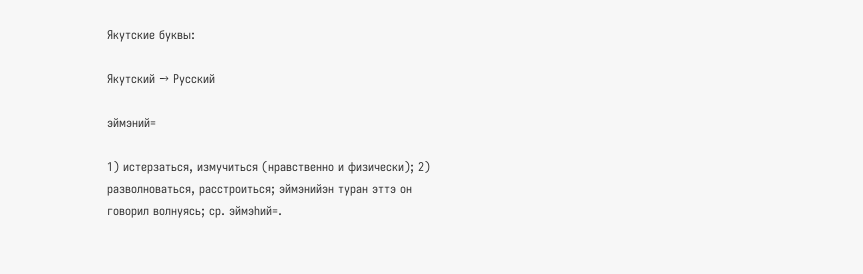Якутские буквы:

Якутский → Русский

эймэний=

1) истерзаться, измучиться (нравственно и физически); 2) разволноваться, расстроиться; эймэнийэн туран эттэ он говорил волнуясь; ср. эймэһий=.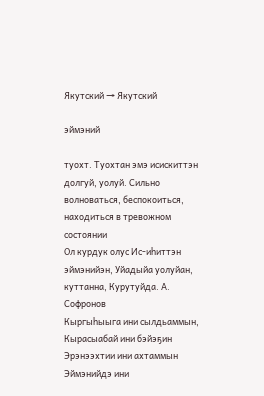Якутский → Якутский

эймэний

туохт. Туохтан эмэ исискиттэн долгуй, уолуй. Сильно волноваться, беспокоиться, находиться в тревожном состоянии
Ол курдук олус Ис-иһиттэн эймэнийэн, Уйадыйа уолуйан, куттанна, Курутуйда. А. Софронов
Кыргыһыыга ини сылдьаммын, Кырасыабай ини бэйэҕин Эрэнээхтии ини ахтаммын Эймэнийдэ ини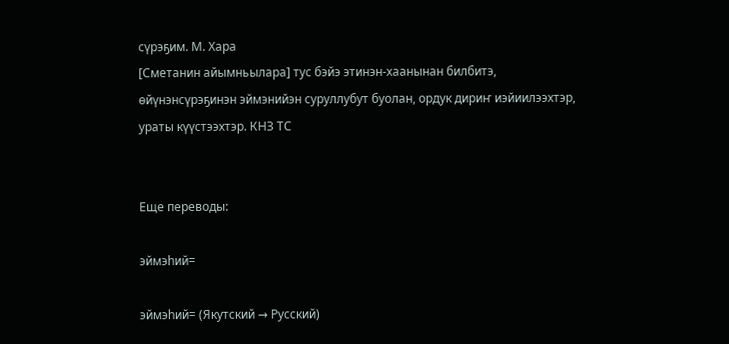сүрэҕим. М. Хара
[Сметанин айымньылара] тус бэйэ этинэн-хаанынан билбитэ, өйүнэнсүрэҕинэн эймэнийэн суруллубут буолан, ордук дириҥ иэйиилээхтэр, ураты күүстээхтэр. КНЗ ТС


Еще переводы:

эймэһий=

эймэһий= (Якутский → Русский)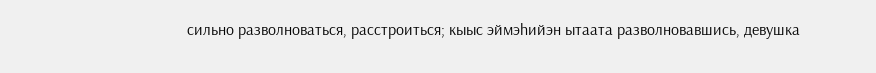сильно разволноваться, расстроиться; кыыс эймэһийэн ытаата разволновавшись, девушка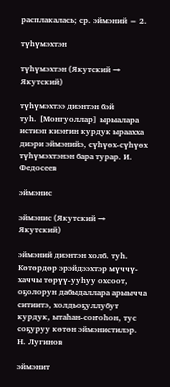расплакалась; ср. эймэний = 2.

түһүмэхтэн

түһүмэхтэн (Якутский → Якутский)

түһүмэхтээ диэнтэн бэй
туһ. [Монгуоллар] ырыалара истиэп киэҥин курдук ыраахха диэри эймэнийэ, сүһүөх-сүһүөх түһүмэхтэнэн бара турар. И. Федосеев

эймэнис

эймэнис (Якутский → Якутский)

эймэний диэнтэн холб. туһ. Көтөрдөр эрэйдээхтэр мүччү-хаччы төрүү-ууһуу охсоот, оҕолорун дабыдаллара арыычча ситиитэ, холдьоҕуллубут курдук, ытаһан-соҥоһон, тус соҕуруу көтөн эймэнистилэр. Н. Лугинов

эймэнит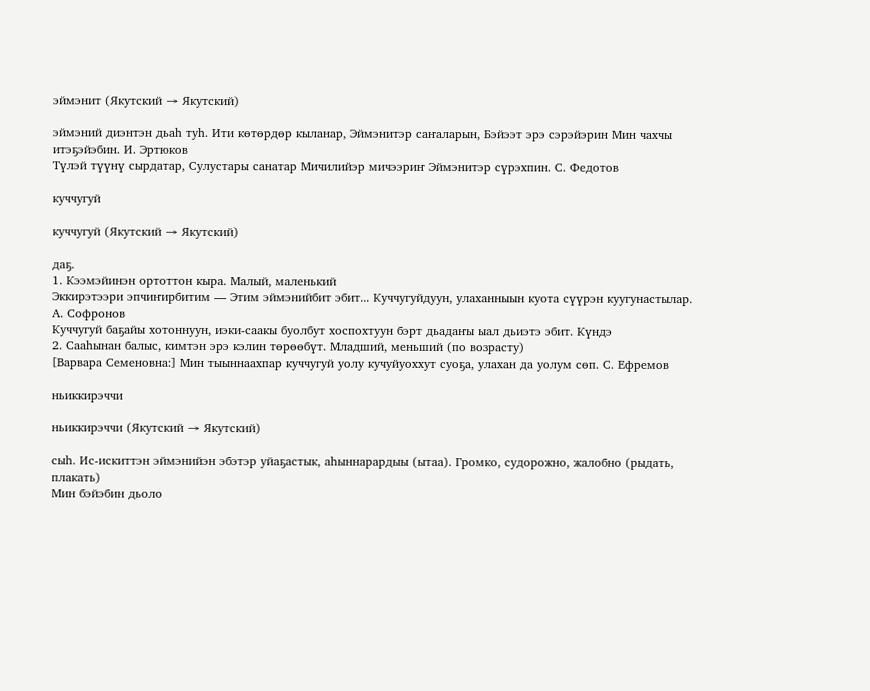эймэнит (Якутский → Якутский)

эймэний диэнтэн дьаһ туһ. Ити көтөрдөр кыланар, Эймэнитэр саҥаларын, Бэйээт эрэ сэрэйэрин Мин чахчы итэҕэйэбин. И. Эртюков
Түлэй түүнү сырдатар, Сулустары санатар Мичилийэр мичээриҥ Эймэнитэр сүрэхпин. С. Федотов

куччугуй

куччугуй (Якутский → Якутский)

даҕ.
1. Кээмэйинэн ортоттон кыра. Малый, маленький
Эккирэтээри эпчиҥирбитим — Этим эймэнийбит эбит... Куччугуйдуун, улаханныын куота сүүрэн куугунастылар. А. Софронов
Куччугуй баҕайы хотоннуун, иэки-саакы буолбут хоспохтуун бэрт дьадаҥы ыал дьиэтэ эбит. Күндэ
2. Сааһынан балыс, кимтэн эрэ кэлин төрөөбүт. Младший, меньший (по возрасту)
[Варвара Семеновна:] Мин тыыннаахпар куччугуй уолу кучуйуоххут суоҕа, улахан да уолум сөп. С. Ефремов

ньиккирэччи

ньиккирэччи (Якутский → Якутский)

сыһ. Ис-искиттэн эймэнийэн эбэтэр уйаҕастык, аһыннарардыы (ытаа). Громко, судорожно, жалобно (рыдать, плакать)
Мин бэйэбин дьоло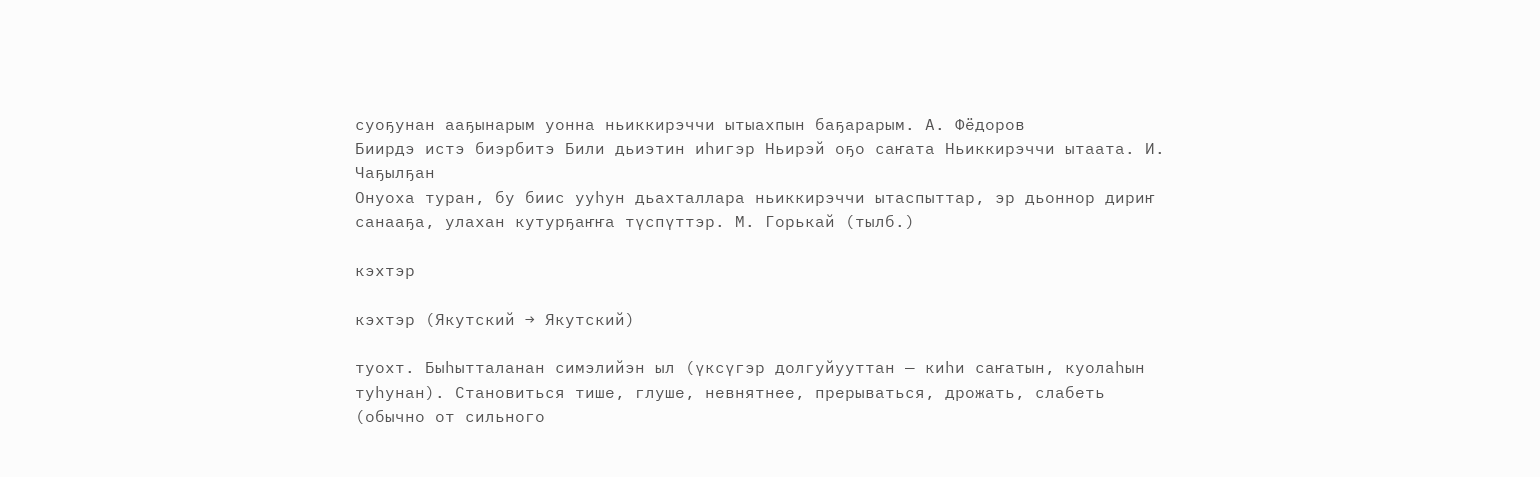суоҕунан ааҕынарым уонна ньиккирэччи ытыахпын баҕарарым. А. Фёдоров
Биирдэ истэ биэрбитэ Били дьиэтин иһигэр Ньирэй оҕо саҥата Ньиккирэччи ытаата. И. Чаҕылҕан
Онуоха туран, бу биис ууһун дьахталлара ньиккирэччи ытаспыттар, эр дьоннор дириҥ санааҕа, улахан кутурҕаҥҥа түспүттэр. М. Горькай (тылб.)

кэхтэр

кэхтэр (Якутский → Якутский)

туохт. Быһытталанан симэлийэн ыл (үксүгэр долгуйууттан — киһи саҥатын, куолаһын туһунан). Становиться тише, глуше, невнятнее, прерываться, дрожать, слабеть (обычно от сильного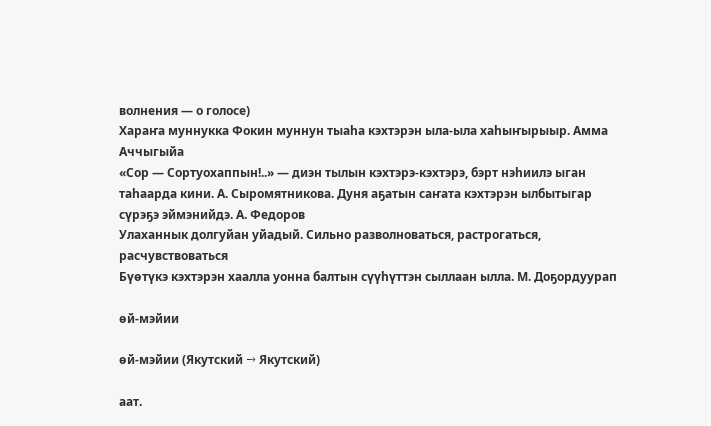волнения — о голосе)
Хараҥа муннукка Фокин муннун тыаһа кэхтэрэн ыла-ыла хаһыҥырыыр. Амма Аччыгыйа
«Сор — Сортуохаппын!..» — диэн тылын кэхтэрэ-кэхтэрэ, бэрт нэһиилэ ыган таһаарда кини. А. Сыромятникова. Дуня аҕатын саҥата кэхтэрэн ылбытыгар сүрэҕэ эймэнийдэ. А. Федоров
Улаханнык долгуйан уйадый. Сильно разволноваться, растрогаться, расчувствоваться
Бүөтүкэ кэхтэрэн хаалла уонна балтын сүүһүттэн сыллаан ылла. М. Доҕордуурап

өй-мэйии

өй-мэйии (Якутский → Якутский)

аат.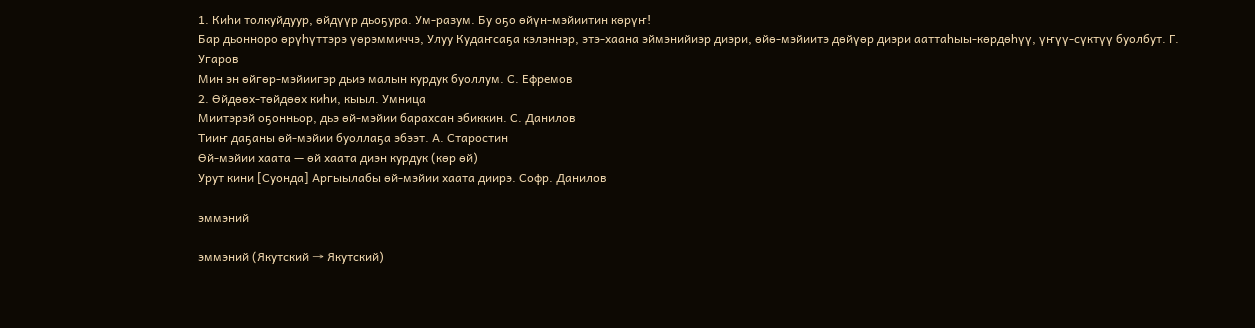1. Киһи толкуйдуур, өйдүүр дьоҕура. Ум-разум. Бу оҕо өйүн-мэйиитин көрүҥ!
Бар дьонноро өрүһүттэрэ үөрэммиччэ, Улуу Кудаҥсаҕа кэлэннэр, этэ-хаана эймэнийиэр диэри, өйө-мэйиитэ дөйүөр диэри ааттаһыы-көрдөһүү, үҥүү-сүктүү буолбут. Г. Угаров
Мин эн өйгөр-мэйиигэр дьиэ малын курдук буоллум. С. Ефремов
2. Өйдөөх-төйдөөх киһи, кыыл. Умница
Миитэрэй оҕонньор, дьэ өй-мэйии барахсан эбиккин. С. Данилов
Тииҥ даҕаны өй-мэйии буоллаҕа эбээт. А. Старостин
Өй-мэйии хаата — өй хаата диэн курдук (көр өй)
Урут кини [Суонда] Аргыылабы өй-мэйии хаата диирэ. Софр. Данилов

эммэний

эммэний (Якутский → Якутский)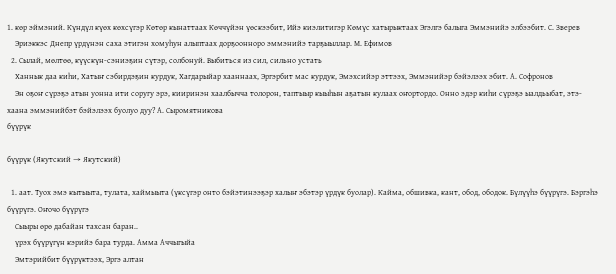1. көр эймэний. Күндүл күөх көхсүгэр Көтөр кынаттаах Көччүйэн үөскээбит, Ийэ киэлитигэр Көмүс хатырыктаах Эгэлгэ балыга Эммэнийэ элбээбит. С. Зверев
    Эриэккэс Днепр үрдүнэн саха этигэн хомуһун алыптаах дорҕоонноро эммэнийэ тарҕыыллар. М. Ефимов
  2. Сылай, мөлтөө, күүскүн-сэниэҕин сүтэр, солбонуй. Выбиться из сил, сильно устать
    Ханнык даа киһи, Хатыҥ сэбирдэҕин курдук, Хагдарыйар хааннаах, Эргэрбит мас курдук, Эмэхсийэр эттээх, Эммэнийэр бэйэлээх эбит. А. Софронов
    Эн оҕоҥ сүрэҕэ атын уонна ити соругу эрэ, кииринэн хаалбычча толорон, таптыыр кыыһын аҕатын кулаах оҥортордо. Онно эдэр киһи сүрэҕэ ыалдьыбат, этэ-хаана эммэнийбэт бэйэлээх буолуо дуу? А. Сыромятникова
бүүрүк

бүүрүк (Якутский → Якутский)

  1. аат. Туох эмэ кытыыта, тулата, хаймыыта (үксүгэр онто бэйэтинээҕэр халыҥ эбэтэр үрдүк буолар). Кайма, обшивка, кант, обод, ободок. Бүлүүһэ бүүрүгэ. Бэргэһэ бүүрүгэ. Оҥочо бүүрүгэ
    Сыыры өрө дабайан тахсан баран..
    үрэх бүүрүгүн кэрийэ бара турда. Амма Аччыгыйа
    Эмтэрийбит бүүрүктээх, Эргэ алтан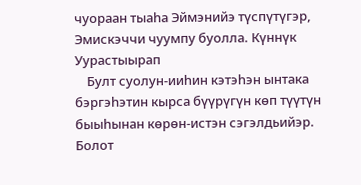чуораан тыаһа Эймэнийэ түспүтүгэр, Эмискэччи чуумпу буолла. Күннүк Уурастыырап
    Булт суолун-ииһин кэтэһэн ынтака бэргэһэтин кырса бүүрүгүн көп түүтүн быыһынан көрөн-истэн сэгэлдьийэр. Болот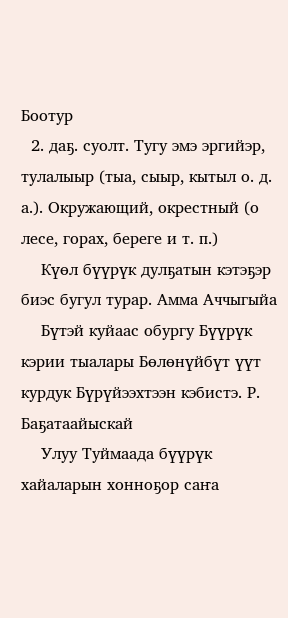Боотур
  2. даҕ. суолт. Тугу эмэ эргийэр, тулалыыр (тыа, сыыр, кытыл о. д. а.). Окружающий, окрестный (о лесе, горах, береге и т. п.)
    Күөл бүүрүк дулҕатын кэтэҕэр биэс бугул турар. Амма Аччыгыйа
    Бүтэй куйаас обургу Бүүрүк кэрии тыалары Бөлөнүйбүт үүт курдук Бүрүйээхтээн кэбистэ. Р. Баҕатаайыскай
    Улуу Туймаада бүүрүк хайаларын хонноҕор саҥа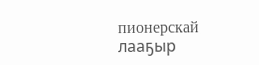пионерскай лааҕыр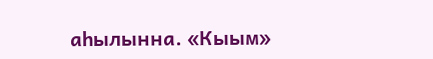аһылынна. «Кыым»